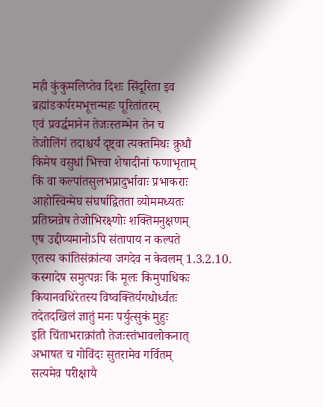मही कुंकुमलिप्तेव दिशः सिंदूरिता इव
ब्रह्मांडकर्परमभूत्तन्महः पूरितांतरम्
एवं प्रवर्द्धमानेन तेजःस्तम्भेन तेन च
तेजोलिंगं तदाश्चर्यं दृष्ट्वा त्यक्तमिथः क्रुधौ
किमेष वसुधां भित्त्वा शेषादीनां फणाभृताम्
किं वा कल्पांतसुलभप्रादुर्भावाः प्रभाकराः
आहोस्विन्मेघ संघर्षाद्वितता व्योममध्यतः
प्रतिघ्नन्नेष तेजोभिरक्ष्णोः शक्तिमनुक्षणम्
एष उद्दीप्यमानोऽपि संतापाय न कल्पते
एतस्य कांतिसंक्रांत्या जगदेव न केवलम् 1.3.2.10.
कस्मादेष समुत्पन्नः किं मूलः किमुपाधिकः
कियानवधिरेतस्य विष्वक्तिर्यगधोर्ध्वतः
तदेतदखिलं ज्ञातुं मनः पर्युत्सुकं मुहुः
इति चिंताभराक्रांतौ तेजःस्तंभावलोकनात्
अभाषत च गोविंदः सुतरामेव गर्वितम्
सत्यमेव परीक्षायै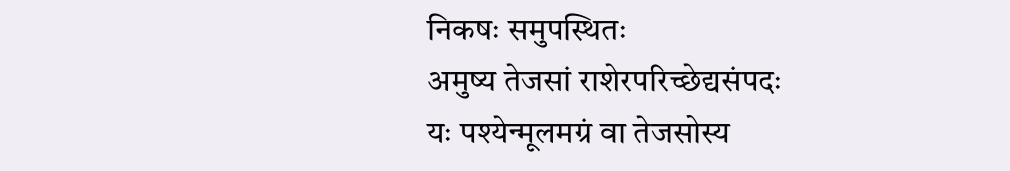निकषः समुपस्थितः
अमुष्य तेजसां राशेरपरिच्छेद्यसंपदः
यः पश्येन्मूलमग्रं वा तेजसोस्य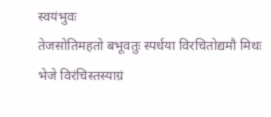स्वयंभुवः
तेजसोतिमहतो बभूवतुः स्पर्धया विरचितोद्यमौ मिथः
भेजे विरंचिस्तस्याग्रं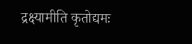द्रक्ष्यामीति कृतोद्यमः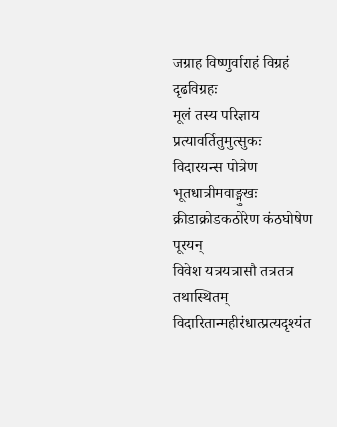जग्राह विष्णुर्वाराहं विग्रहं दृढविग्रहः
मूलं तस्य परिज्ञाय प्रत्यावर्तितुमुत्सुकः
विदारयन्स पोत्रेण भूतधात्रीमवाङ्मुखः
क्रीडाक्रोडकठोरेण कंठघोषेण पूरयन्
विवेश यत्रयत्रासौ तत्रतत्र तथास्थितम्
विदारितान्महीरंधात्प्रत्यदृश्यंत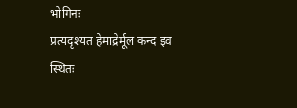भोगिनः
प्रत्यदृश्यत हेमाद्रेर्मूल कन्द इव स्थितः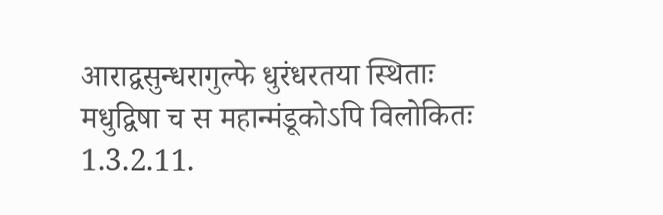आराद्वसुन्धरागुल्फे धुरंधरतया स्थिताः
मधुद्विषा च स महान्मंडूकोऽपि विलोकितः 1.3.2.11.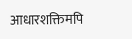आधारशक्तिमपि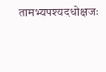तामभ्यपश्यदधोक्षजः